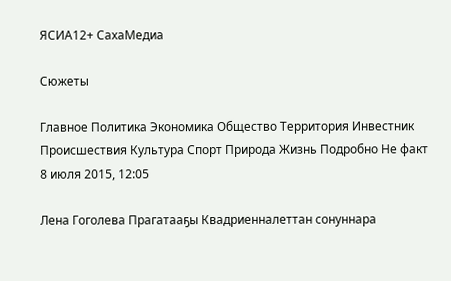ЯСИА12+ СахаМедиа

Сюжеты

Главное Политика Экономика Общество Территория Инвестник Происшествия Культура Спорт Природа Жизнь Подробно Не факт
8 июля 2015, 12:05

Лена Гоголева Прагатааҕы Квадриенналеттан сонуннара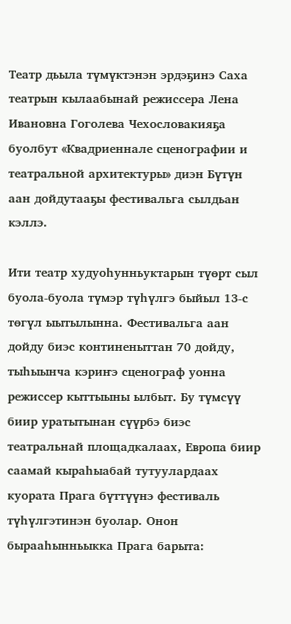Театр дьыла түмүктэнэн эрдэҕинэ Саха театрын кылаабынай режиссера Лена Ивановна Гоголева Чехословакияҕа буолбут «Квадриеннале сценографии и театральной архитектуры» диэн Бүтүн аан дойдутааҕы фестивальга сылдьан кэллэ.

Ити театр худуоһунньуктарын түөрт сыл буола-буола түмэр түһүлгэ быйыл 13-с төгүл ыытылынна. Фестивальга аан дойду биэс континеныттан 70 дойду, тыһыынча кэриҥэ сценограф уонна режиссер кыттыыны ылбыт. Бу түмсүү биир уратытынан сүүрбэ биэс театральнай площадкалаах, Европа биир саамай кыраһыабай тутуулардаах куората Прага бүттүүнэ фестиваль түһүлгэтинэн буолар. Онон бырааһынньыкка Прага барыта: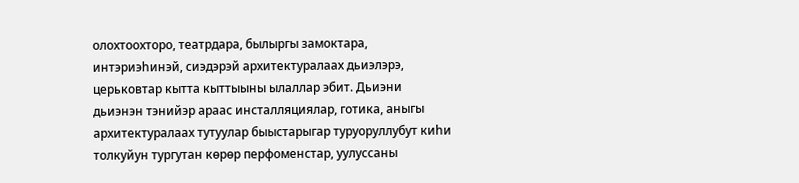олохтоохторо, театрдара, былыргы замоктара, интэриэһинэй, сиэдэрэй архитектуралаах дьиэлэрэ, церьковтар кытта кыттыыны ылаллар эбит. Дьиэни дьиэнэн тэнийэр араас инсталляциялар, готика, аныгы архитектуралаах тутуулар быыстарыгар туруоруллубут киһи толкуйун тургутан көрөр перфоменстар, уулуссаны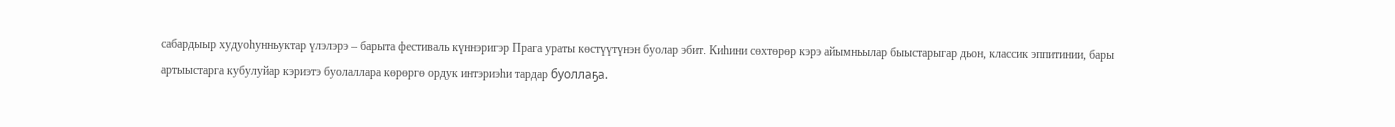сабардыыр худуоһунньуктар үлэлэрэ – барыта фестиваль күннэригэр Прага ураты көстүүтүнэн буолар эбит. Киһини сөхтөрөр кэрэ айымньылар быыстарыгар дьон, классик эппитинии, бары артыыстарга кубулуйар кэриэтэ буолаллара көрөргө ордук интэриэһи тардар буоллаҕа.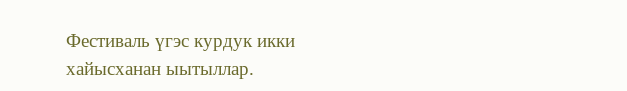Фестиваль үгэс курдук икки хайысханан ыытыллар.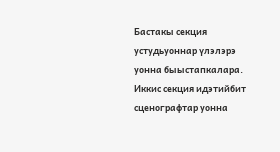Бастакы секция устудьуоннар үлэлэрэ уонна быыстапкалара. Иккис секция идэтийбит сценографтар уонна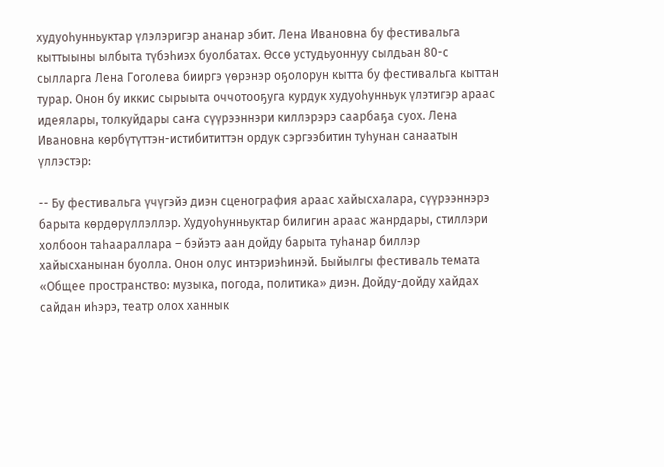худуоһунньуктар үлэлэригэр ананар эбит. Лена Ивановна бу фестивальга кыттыыны ылбыта түбэһиэх буолбатах. Өссө устудьуоннуу сылдьан 80-с сылларга Лена Гоголева бииргэ үөрэнэр оҕолорун кытта бу фестивальга кыттан турар. Онон бу иккис сырыыта оччотооҕуга курдук худуоһунньук үлэтигэр араас идеялары, толкуйдары саҥа сүүрээннэри киллэрэрэ саарбаҕа суох. Лена Ивановна көрбүтүттэн-истибититтэн ордук сэргээбитин туһунан санаатын үллэстэр:

-- Бу фестивальга үчүгэйэ диэн сценография араас хайысхалара, сүүрээннэрэ барыта көрдөрүллэллэр. Худуоһунньуктар билигин араас жанрдары, стиллэри холбоон таһаараллара – бэйэтэ аан дойду барыта туһанар биллэр хайысханынан буолла. Онон олус интэриэһинэй. Быйылгы фестиваль темата «Общее пространство: музыка, погода, политика» диэн. Дойду-дойду хайдах сайдан иһэрэ, театр олох ханнык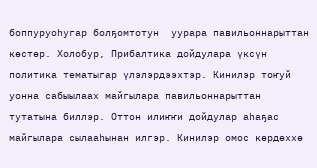боппуруоһугар болҕомтотун  уурара павильоннарыттан көстөр. Холобур, Прибалтика дойдулара үксүн политика тематыгар үлэлэрдээхтэр. Кинилэр тоҥуй уонна сабыылаах майгылара павильоннарыттан тутатына биллэр. Оттон илиҥҥи дойдулар аһаҕас майгылара сылааһынан илгэр. Кинилэр омос көрдөххө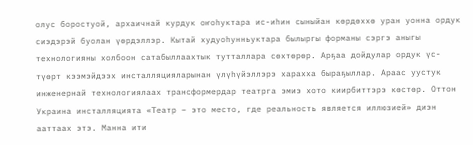олус боростуой, архаичнай курдук оҥоһуктара ис-иһин сыныйан көрдөххө уран уонна ордук сиэдэрэй буолан үөрдэллэр. Кытай худуоһунньуктара былыргы форманы сэргэ аныгы технологияны холбоон сатабыллаахтык тутталлара сөхтөрөр. Арҕаа дойдулар ордук үс-түөрт кээмэйдээх инсталляцияларынан үлүһүйэллэрэ харахха быраҕыллар. Араас уустук инженернай технологиялаах трансформердар театрга эмиэ хото киирбиттэрэ көстөр. Оттон Украина инсталляцията «Театр – это место, где реальность является иллюзией» диэн ааттаах этэ. Манна ити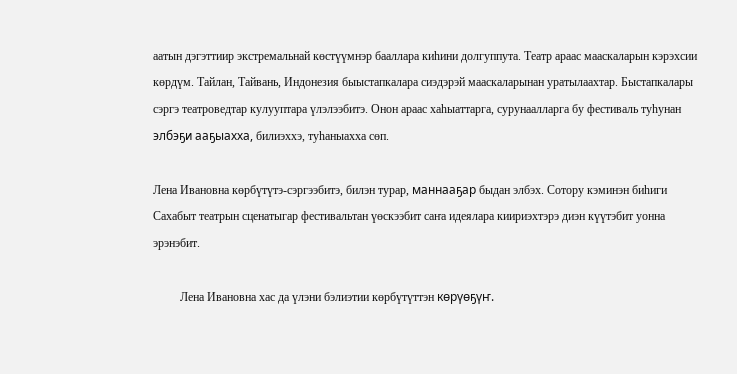аатын дэгэттиир экстремальнай көстүүмнэр бааллара киһини долгуппута. Театр араас мааскаларын кэрэхсии көрдүм. Тайлан, Тайвань, Индонезия быыстапкалара сиэдэрэй мааскаларынан уратылаахтар. Быстапкалары сэргэ театроведтар кулууптара үлэлээбитэ. Онон араас хаһыаттарга, сурунаалларга бу фестиваль туһунан элбэҕи ааҕыахха, билиэххэ, туһаныахха сөп.

Лена Ивановна көрбүтүтэ-сэргээбитэ, билэн турар, маннааҕар быдан элбэх. Сотору кэминэн биһиги Сахабыт театрын сценатыгар фестивальтан үөскээбит саҥа идеялара киириэхтэрэ диэн күүтэбит уонна эрэнэбит.

         Лена Ивановна хас да үлэни бэлиэтии көрбүтүттэн көрүөҕүҥ.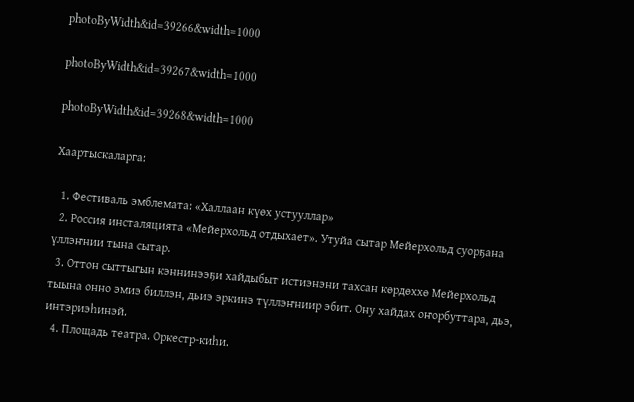photoByWidth&id=39266&width=1000

photoByWidth&id=39267&width=1000

photoByWidth&id=39268&width=1000

Хаартыскаларга:

  1. Фестиваль эмблемата: «Халлаан күөх устууллар»
  2. Россия инсталяцията «Мейерхольд отдыхает». Утуйа сытар Мейерхольд суорҕана үллэҥнии тына сытар.
  3. Оттон сыттыгын кэннинээҕи хайдыбыт истиэнэни тахсан көрдөххө Мейерхольд тыына онно эмиэ биллэн, дьиэ эркинэ түллэҥниир эбит. Ону хайдах оҥорбуттара, дьэ, интэриэһинэй.
  4. Площадь театра. Оркестр-киһи.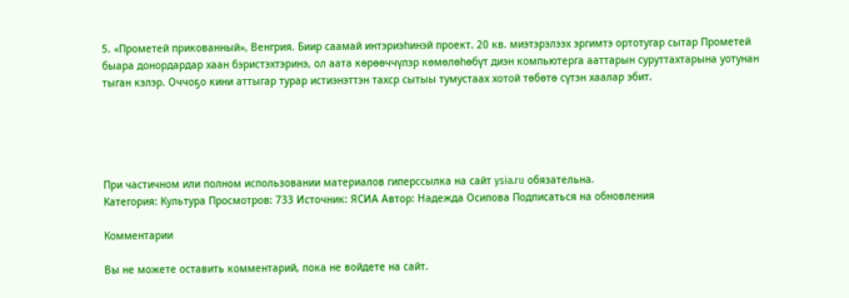5. «Прометей прикованный», Венгрия. Биир саамай интэриэһинэй проект. 20 кв. миэтэрэлээх эргимтэ ортотугар сытар Прометей быара донордардар хаан бэристэхтэринэ, ол аата көрөөччүлэр көмөлөһөбүт диэн компьютерга ааттарын суруттахтарына уотунан тыган кэлэр. Оччоҕо кини аттыгар турар истиэнэттэн тахср сытыы тумустаах хотой төбөтө сүтэн хаалар эбит.





При частичном или полном использовании материалов гиперссылка на сайт ysia.ru обязательна.
Категория: Культура Просмотров: 733 Источник: ЯСИА Автор: Надежда Осипова Подписаться на обновления

Комментарии

Вы не можете оставить комментарий, пока не войдете на сайт.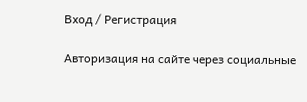Вход / Регистрация

Авторизация на сайте через социальные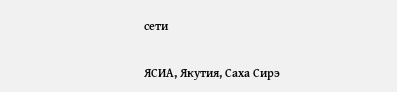сети

ЯСИА, Якутия, Саха Сирэ